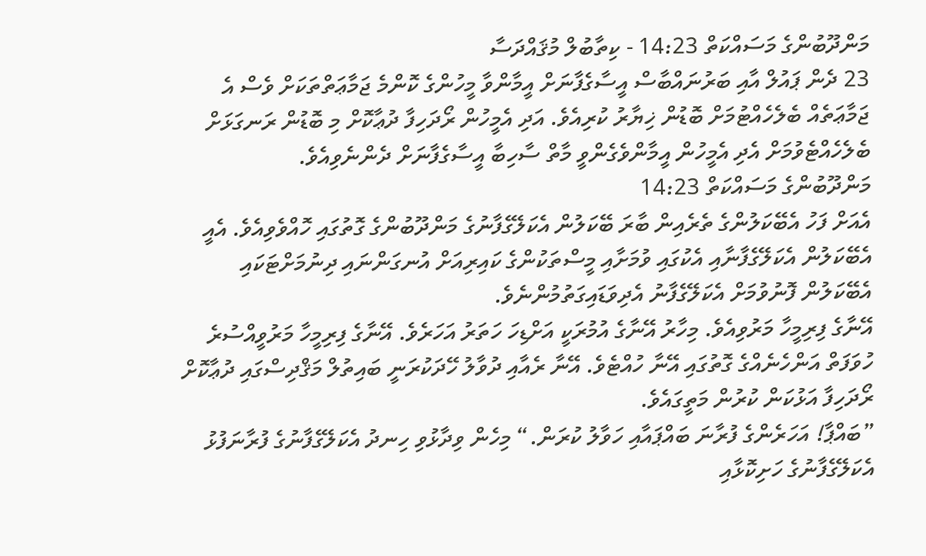މަންދޫބުންގެ މަސައްކަތް 14:23 - ކިތާބުލް މުޤައްދަސާ
23 ދެން ޕައުލް އާއި ބަރުނައްބާސް އީސާގެފާނަށް އީމާންވާ މީހުންގެ ކޮންމެ ޖަމާޢަތްތަކަށް ވެސް އެ ޖަމާޢަތެއް ބެލެހެއްޓުމަށް ބޮޑުން ޚިޔާރު ކުރިއެވެ. އަދި އެމީހުން ރޯދަހިފާ ދުޢާކޮށް މި ބޮޑުން ރަނގަޅަށް ބެލެހެއްޓެވުމަށް އެދި އެމީހުން އީމާންވެގެންވީ މާތް ސާހިބާ އީސާގެފާނަށް ދެންނެވިއެވެ.
މަންދޫބުންގެ މަސައްކަތް 14:23
އެއަށް ފަހު އެބޭކަލުންގެ ތެރެއިން ބާރަ ބޭކަލުން އެކަލޭގެފާނުގެ މަންދޫބުންގެ ގޮތުގައި ހޮއްވެވިއެވެ. އެއީ އެބޭކަލުން އެކަލޭގެފާނާއި އެކުގައި ވުމަށާއި މީސްތަކުންގެ ކައިރިއަށް އުނގަންނައި ދިނުމަށްޓަކައި އެބޭކަލުން ފޮނުވުމަށް އެކަލޭގެފާނު އެދިވަޑައިގަތުމުންނެވެ.
އޭނާގެ ފިރިމީހާ މަރުވިއެވެ. މިހާރު އޭނާގެ އުމުރަކީ އަށްޑިހަ ހަތަރު އަހަރެވެ. އޭނާގެ ފިރިމީހާ މަރުވީއްސުރެ ހުވަފަތް އަންހެނެއްގެ ގޮތުގައި އޭނާ ހުއްޓެވެ. އޭނާ ރެއާއި ދުވާލު ހޭދަކުރަނީ ބައިތުލް މަޤްދިސްގައި ދުޢާކޮށް ރޯދަހިފާ އަޅުކަން ކުރުން މަތީގައެވެ.
”ބައްޕާ! އަހަރެންގެ ފުރާނަ ބައްޕައާއި ހަވާލު ކުރަން.“ މިހެން ވިދާޅުވި ހިނދު އެކަލޭގެފާނުގެ ފުރާނަފުޅު އެކަލޭގެފާނުގެ ހަށިކޮޅާއި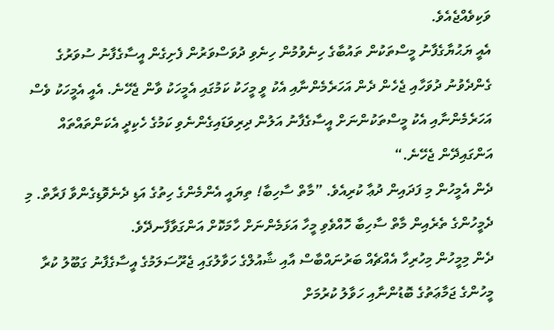ވަކިވެއްޖެއެވެ.
އެއީ ޔަޙުޔާގެފާނު މީސްތަކުން ތައުބާގެ ހިނެވުމުން ހިނެވި ދުވަސްވަރުން ފެށިގެން އީސާގެފާނު ސުވަރުގެ ގެންދެވުނު ދުވަހާއި ޖެހެން ދެން އަހަރެމެންނާއި އެކު ވީ މީހަކު ކަމުގައި އެމީހަކު ވާން ޖެހޭނެ. އެއީ އެމީހަކު ވެސް އަހަރެމެންނާއި އެކު މީސްތަކުންނަށް އީސާގެފާނު އަލުން ދިރިވަޑައިގެންނެވި ކަމުގެ ހެކިދީ އެކަންތައްތައް އަންގައިދޭން ޖެހޭނެ.“
ދެން އެމީހުން މި ފަދައިން ދުޢާ ކުރިއެވެ. ”މާތް ސާހިބާ! ތިޔައީ އެންމެންގެ ހިތުގެ އަޑި ދެނެވޮޑިގެންވާ ފަރާތް. މި ދެމީހުންގެ ތެރެއިން މާތް ސާހިބާ ހޮއްވެވި މީހާ އަޅަމެންނަށް ހާމަކޮށް އަންގަވާފާނދޭވެ.
ދެން މިމީހުން މިހުރިހާ އެއްޗެއް ބަރުނައްބާސް އާއި ޝާއުލްގެ ހަވާލުގައި ޖެރޫސަލަމުގެ އީސާގެފާނު ގަބޫލު ކުރާ މީހުންގެ ޖަމާޢަތުގެ ބޮޑުންނާއި ހަވާލު ކުރުމަށް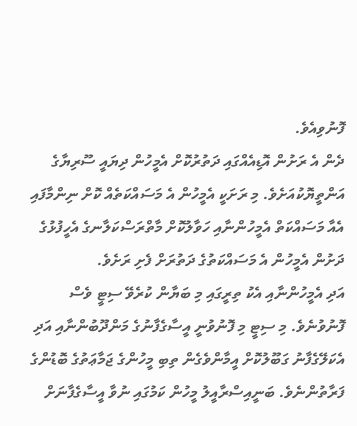ފޮނުވިއެވެ.
ދެން އެ ރަށުން އޮޑިއެއްގައި ދަތުރުކޮށް އެމީހުން ދިޔައީ ސޫރިޔާގެ އަންތީޔޮކުއަށެވެ. މި ރަށަކީ އެމީހުން އެ މަސައްކަތެއް ކޮށް ނިންމާފައި އެއާ މަސައްކަތް އެމީހުންނާއި ހަވާލުކޮށް މާތްރަސްކަލާނގެ އެހީފުޅުގެ ދަށުން އެމީހުން އެ މަސައްކަތުގެ ދަތުރަށް ފެށި ރަށެވެ.
އަދި އެމީހުންނާއި އެކު ތިރީގައި މި ބަޔާން ކުރެވޭ ސިޓީ ވެސް ފޮނުވުނެވެ. މި ސިޓީ މި ފޮނުވުނީ އީސާގެފާނުގެ މަންދޫބުންނާއި އަދި އެކަލޭގެފާނު ގަބޫލުކޮށް އީމާންވެގެން ތިބި މީހުންގެ ޖަމާޢަތުގެ ބޮޑުންގެ ފަރާތުންނެވެ. ބަނީއިސްރާއީލު މީހުން ކަމުގައި ނުވާ އީސާގެފާނަށް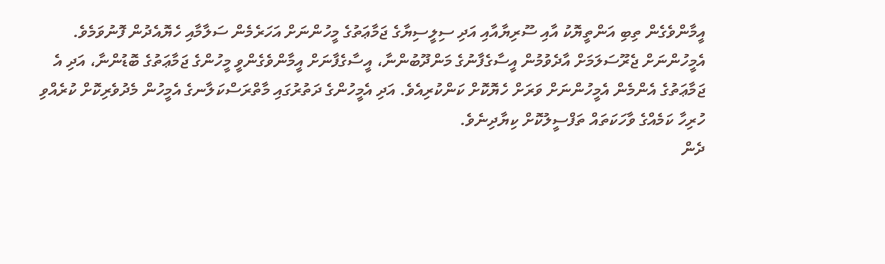އީމާންވެގެން ތިބި އަންތީޔޮކު އާއި ސޫރިޔާއާއި އަދި ސިލީސިޔާގެ ޖަމާޢަތުގެ މީހުންނަށް އަހަރެމެން ސަލާމާއި ހެޔޮއެދުން ފޮނުވަމެވެ.
އެމީހުންނަށް ޖެރޫސަލަމަށް އާދެވުމުން އީސާގެފާނުގެ މަންދޫބުންނާ، އީސާގެފާނަށް އީމާންވެގެންވީ މީހުންގެ ޖަމާޢަތުގެ ބޮޑުންނާ، އަދި އެ ޖަމާޢަތުގެ އެންމެން އެމީހުންނަށް ވަރަށް ހެޔޮކޮށް ކަންކުރިއެވެ. އަދި އެމީހުންގެ ދަތުރުގައި މާތްރަސްކަލާނގެ އެމީހުން މެދުވެރިކޮށް ކުރެއްވި ހުރިހާ ކަމެއްގެ ވާހަކަތައް ތަފްސީލުކޮށް ކިޔާދިނެވެ.
ދެން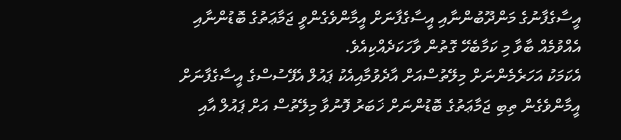އީސާގެފާނުގެ މަންދޫބުންނާއި އީސާގެފާނަށް އީމާންވެގެންވީ ޖަމާޢަތުގެ ބޮޑުންނާއި އެއްވުމެއް ބާވާ މި ކަމާބެހޭ ގޮތުން ވާހަކަދެއްކިއެވެ.
އެކަމަކު އަހަރެމެންނަށް މިލޭތުސްއަށް އާދެވުމާއިއެކު ޕައުލް އެފޭސުސްގެ އީސާގެފާނަށް އީމާންވެގެން ތިބި ޖަމާޢަތުގެ ބޮޑުންނަށް ޚަބަރު ފޮނުވާ މިލޭތުސް އަށް ޕައުލް އާއި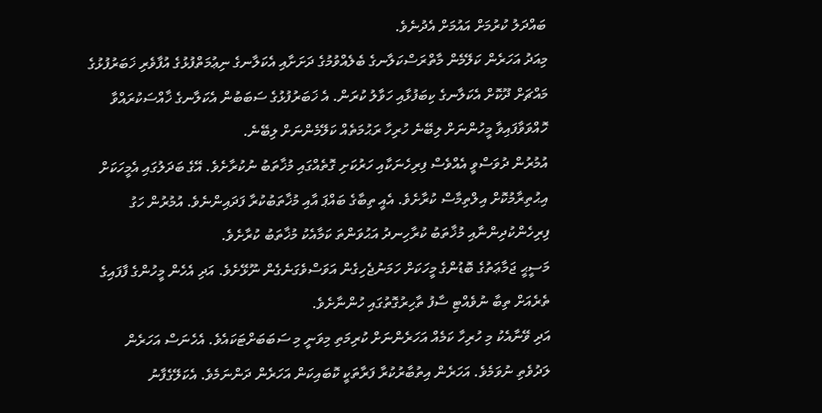ބައްދަލު ކުރުމަށް އައުމަށް އެދުނެވެ.
މިއަދު އަހަރެން ކަލޭމެން މާތްރަސްކަލާނގެ ބެލެއްވުމުގެ ދަށަށާއި އެކަލާނގެ ނިޢުމަތްފުޅުގެ އުފާވެރި ޚަބަރުފުޅުގެ މައްޗަށް ދޫކޮށް އެކަލާނގެ ކިބަފުޅާއި ހަވާލު ކުރަން. އެ ޚަބަރުފުޅުގެ ސަބަބުން އެކަލާނގެ ޚާއްސަކުރައްވާ ހޮއްވަވާފައިވާ މީހުންނަށް ލިބޭނެ ހުރިހާ ރަޙުމަތެއް ކަލޭމެންނަށް ލިބޭނެ.
އުމުރުން ދުވަސްވީ އެއްވެސް ފިރިހެނަކާއި ހަރުކަށި ގޮތެއްގައި މުޚާތަބު ނުކުރާށެވެ. އޭގެ ބަދަލުގައި އެމީހަކަށް އިޙުތިރާމުކޮށް އިލްތިމާސް ކުރާށެވެ. އެއީ ތިބާގެ ބައްޕަ އާއި މުޚާތަބުކުރާ ފަދައިންނެވެ. އުމުރުން ހަގު ފިރިހެންކުދިންނާއި މުޚާތަބު ކުރާހިނދު އަޙުވަންތަ ކަމާއެކު މުޚާތަބު ކުރާށެވެ.
މަސީޙީ ޖަމާޢަތުގެ ބޮޑުންގެ މީހަކަށް ހަމަނުޖެހިގެން އަވަސްވެގަނެގެން ނޫޅޭށެވެ. އަދި އެހެން މީހުންގެ ފާފައިގެ ތެރެއަށް ތިބާ ނުވެއްޓި ސާފު ތާހިރުގޮތުގައި ހުންނާށެވެ.
އަދި ވޭނާއެކު މި ހުރިހާ ކަމެއް އަހަރެންނަށް ކުރިމަތި މިވަނީ މި ސަބަބަށްޓަކައެވެ. އެހެނަސް އަހަރެން ލަދުވެތި ނުވަމެވެ. އަހަރެން އިތުބާރުކުރާ ފަރާތަކީ ކޮބައިކަން އަހަރެން ދަންނަމެވެ. އެކަލޭގެފާނު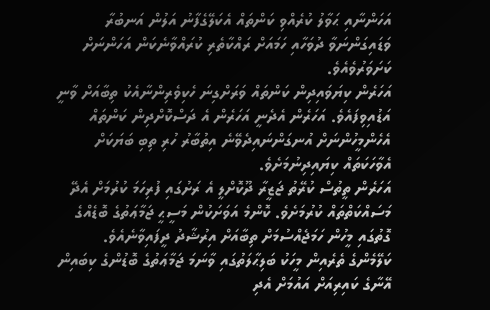އަހަންނާއި ޙަވާލު ކުރެއްވި ކަންތައް އެކަލޭގެފާނު އަލުން އަނބުރާ ވަޑައިގަންނަވާ ދުވަހާއި ހަމައަށް ރައްކާތެރި ކުރައްވާނެކަން އަހަންނަށް ކަށަވަރުވެއެވެ.
އަހަރެން ކިޔަވައިދިން ކަންތައް ވަރަށްގިނަ ހެކިވެރިންނާއެކު ތިބާއަށް ވާނީ އަޑުއިވިފައެވެ. އަހަރެން އެދެނީ އަހަރެން އެ ދަސްކޮށްދިން ކަންތައް އެހެންމީހުންނަށް އުނގަންނައިދެވޭނެ އިތުބާރު ހުރި ތިބި ބަޔަކަށް އެވާހަކަތައް ކިޔައިދިނުމަށެވެ.
އަހަރެން ތީތުސް ކުރޭތު ޖަޒީރާ ދޫކޮށްލީ އެ ރަށުގައި ފުރިހަމަ ކުރުމަށް އެދޭ މަސައްކަތްތައް ކުރުމަށެވެ. ކޮންމެ އަވަށަކުން މަސީޙީ ޖަމާޢަތުގެ ބޮޑެއްގެ ގޮތުގައި މީހުން ހަމަޖެއްސުމަށް ތިބާއަށް އިރުޝާދު ދީފައިވާނެއެވެ.
ކަލޭމެންގެ ތެރެއިން މީހަކު ބަލިޙާލަތުގައި ވާނަމަ ޖަމާޢަތުގެ ބޮޑުންގެ ކިބައިން އޭނާގެ ކައިރިއަށް އައުމަށް އެދި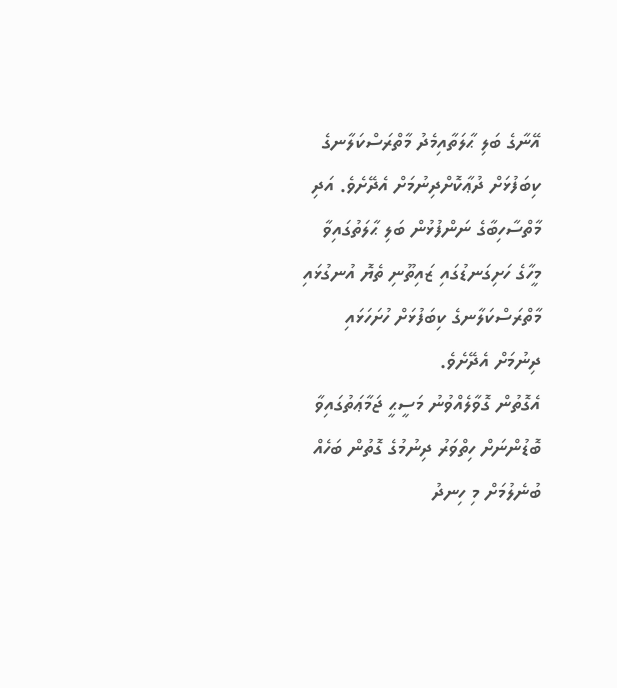އޭނާގެ ބަލި ޙާލަތާއިމެދު މާތްރަސްކަލާނގެ ކިބަފުޅަށް ދުޢާކޮށްދިނުމަށް އެދޭށެވެ. އަދި މާތްސާހިބާގެ ނަންފުޅުން ބަލި ޙާލަތުގައިވާ މީހާގެ ހަށިގަނޑުގައި ޒައިތޫނި ތެޔޮ އުނގުޅައި މާތްރަސްކަލާނގެ ކިބަފުޅަށް ހުށަހަޅައި ދިނުމަށް އެދޭށެވެ.
އެގޮތުން ގޮވާލެއްވުނު މަސީޙީ ޖަމާޢަތުގައިވާ ބޮޑުންނަށް ހިތްވަރު ދިނުމުގެ ގޮތުން ބަހެއް ބުނެލުމަށް މި ހިނދު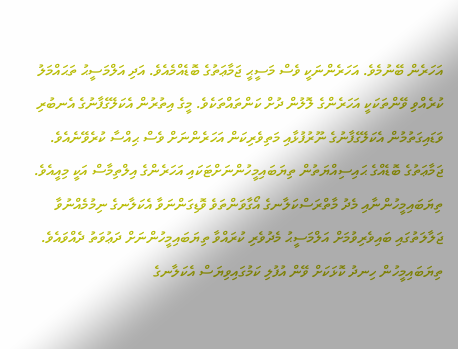އަހަރެން ބޭނުމެވެ. އަހަރެންނަކީ ވެސް މަސީޙީ ޖަމާޢަތުގެ ބޮޑެއްމެއެވެ. އަދި އަލްމަސީޙު ތަޙައްމަލު ކުރެއްވި ވޭންތަކަކީ އަހަރެންގެ ލޮލުން ދުށް ކަންތައްތަކެވެ. މީގެ އިތުރުން އެކަލޭގެފާނުގެ އެނބުރި ވަޑައިގަތުމުން އެކަލޭގެފާނުގެ ނޫރުފުޅާއި މަތިވެރިކަން އަހަރެންނަށް ވެސް ޙިއްސާ ކުރެވޭނެއެވެ. ޖަމާޢަތުގެ ބޮޑެއްގެ ޙައިސިއްޔަތުން ތިޔަބައިމީހުންނަށްޓަކައި އަހަރެންގެ އިލްތިމާސް އަކީ މިއީއެވެ.
ތިޔަބައިމީހުންނާއި މެދު މާތްރަސްކަލާނގެ އޯގާވަންތަވެ ވޮޑިގަންނަވާ އެކަލާނގެ ނިމުމެއްނުވާ ޖަލާލަތުގައި ބައިވެރިވުމަށް އަލްމަސީޙު މެދުވެރި ކުރައްވާ ތިޔަބައިމީހުންނަށް ދަޢުވަތު ދެއްވައެވެ. ތިޔަބައިމީހުން ހިނދު ކޮޅަކަށް ވޭން އުފުލި ކަމުގައިވިޔަސް އެކަލާނގެ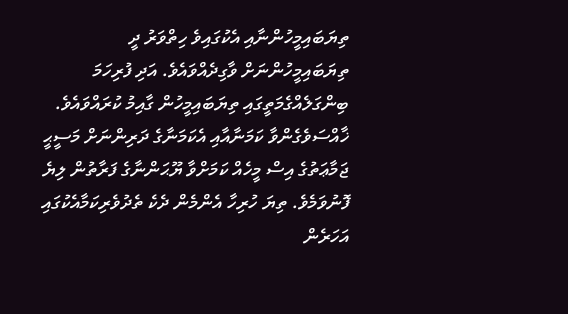ތިޔަބައިމީހުންނާއި އެކުގައިވެ ހިތްވަރު ދީ ތިޔަބައިމީހުންނަށް ވާގިދެއްވައެވެ. އަދި ފުރިހަމަ ބިންގަލެއްގެމަތީގައި ތިޔަބައިމީހުން ގާއިމު ކުރައްވައެވެ.
ޚާއްސަވެގެންވާ ކަމަނާއާއި އެކަމަނާގެ ދަރިންނަށް މަސީޙީ ޖަމާޢަތުގެ އިސް މީހެއް ކަމަށްވާ ޔޫޙަންނާގެ ފަރާތުން ލިޔެ ފޮނުވަމެވެ. ތިޔަ ހުރިހާ އެންމެން ދެކެ ތެދުވެރިކަމާއެކުގައި އަހަރެން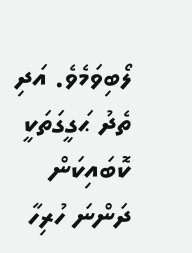ލޯބިވަމެވެ. އަދި ތެދު ޙަގީގަތަކީ ކޮބައިކަން ދަންނަ ހުރިހާ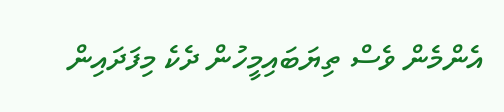އެންމެން ވެސް ތިޔަބައިމީހުން ދެކެ މިފަދައިން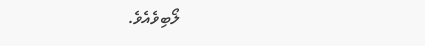ލޯބިވެއެވެ.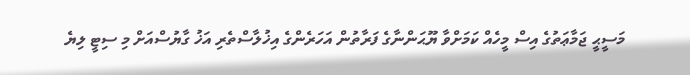މަސީޙީ ޖަމާޢަތުގެ އިސް މީހެއް ކަމަށްވާ ޔޫޙަންނާގެ ފަރާތުން އަހަރެންގެ އިޚުލާސްތެރި އަޚު ގާޔުސްއަށް މި ސިޓީ ލިޔެ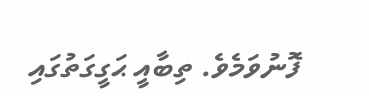ފޮނުވަމެވެ. ތިބާއީ ޙަގީގަތުގައި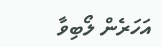އަހަރެން ލޯބިވާ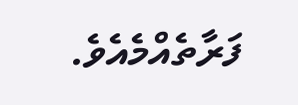ފަރާތެއްމެއެވެ.